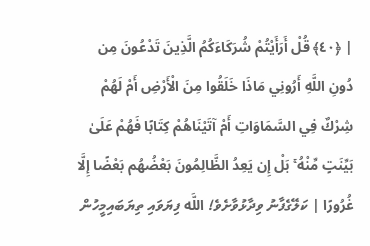| ﴿٤٠﴾ قُلْ أَرَأَيْتُمْ شُرَكَاءَكُمُ الَّذِينَ تَدْعُونَ مِن دُونِ اللَّهِ أَرُونِي مَاذَا خَلَقُوا مِنَ الْأَرْضِ أَمْ لَهُمْ شِرْكٌ فِي السَّمَاوَاتِ أَمْ آتَيْنَاهُمْ كِتَابًا فَهُمْ عَلَىٰ بَيِّنَتٍ مِّنْهُ ۚ بَلْ إِن يَعِدُ الظَّالِمُونَ بَعْضُهُم بَعْضًا إِلَّا غُرُورًا | ކަލޭގެފާނު ވިދާޅުވާށެވެ! اللَّه ފިޔަވައި ތިޔަބައިމީހުން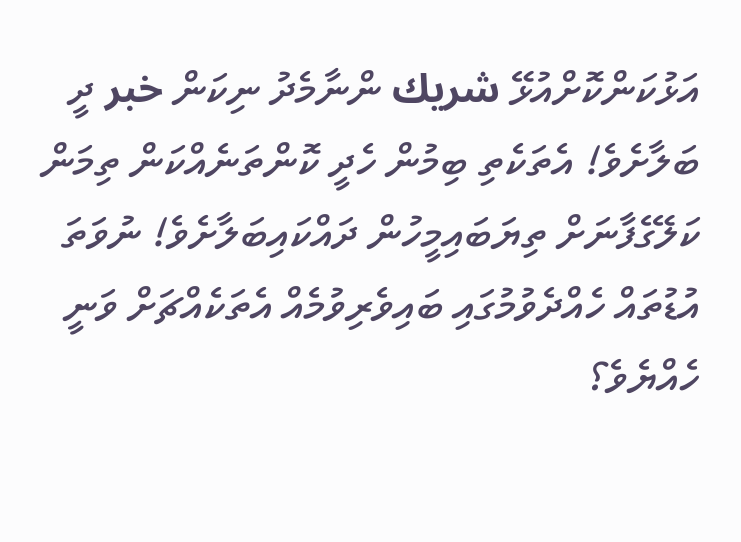އަޅުކަންކޮށްއުޅޭ شريك ންނާމެދު ނިކަން خبر ދީ ބަލާށެވެ! އެތަކެތި ބިމުން ހެދީ ކޮންތަނެއްކަން ތިމަން ކަލޭގެފާނަށް ތިޔަބައިމީހުން ދައްކައިބަލާށެވެ! ނުވަތަ އުޑުތައް ހެއްދެވުމުގައި ބައިވެރިވުމެއް އެތަކެއްޗަށް ވަނީ ހެއްޔެވެ؟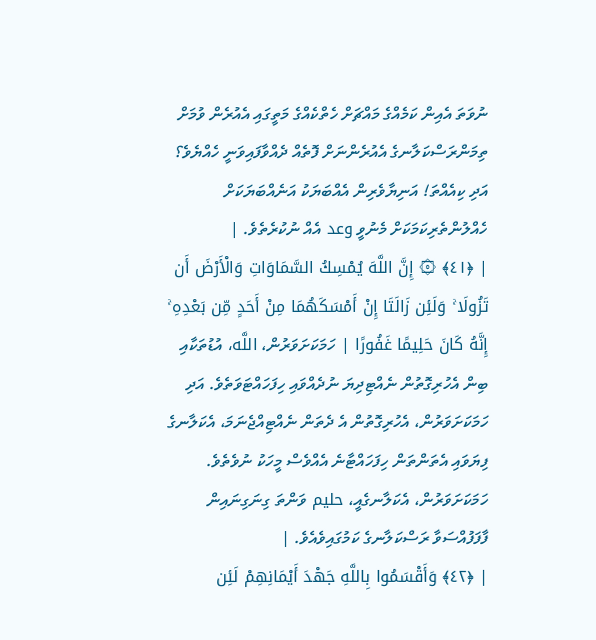ނުވަތަ އެއިން ކަމެއްގެ މައްޗަށް ހެތްކެއްގެ މަތީގައި އެއުރެން ވުމަށް ތިމަންރަސްކަލާނގެ އެއުރެންނަށް ފޮތެއް ދެއްވާފައިވަނީ ހެއްޔެވެ؟ އަދި ކިއެއްތަ! އަނިޔާވެރިން އެއްބަޔަކު އަނެއްބަޔަކަށް ހެއްލުންތެރިކަމަކަށް މެނުވީ وعد އެއް ނުކުރެތެވެ. |
| ﴿٤١﴾ ۞ إِنَّ اللَّهَ يُمْسِكُ السَّمَاوَاتِ وَالْأَرْضَ أَن تَزُولَا ۚ وَلَئِن زَالَتَا إِنْ أَمْسَكَهُمَا مِنْ أَحَدٍ مِّن بَعْدِهِ ۚ إِنَّهُ كَانَ حَلِيمًا غَفُورًا | ހަމަކަށަވަރުން، اللَّه، އުޑުތަކާއި ބިން އެހުރިގޮތުން ނެއްޓިދިޔަ ނުދެއްވައި ހިފަހައްޓަވަތެވެ. އަދި ހަމަކަށަވަރުން، އެހުރިގޮތުން އެ ދެތަން ނެއްޓިއްޖެނަމަ، އެކަލާނގެ ފިޔަވައި އެތަންތަން ހިފަހައްޓާނެ އެއްވެސް މީހަކު ނުވެތެވެ. ހަމަކަށަވަރުން، އެކަލާނގެއީ، حليم ވަންތަ ގިނަގިނައިން ފާފަފުއްސަވާ ރަސްކަލާނގެ ކަމުގައިވެއެވެ. |
| ﴿٤٢﴾ وَأَقْسَمُوا بِاللَّهِ جَهْدَ أَيْمَانِهِمْ لَئِن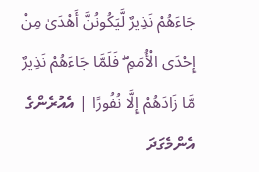جَاءَهُمْ نَذِيرٌ لَّيَكُونُنَّ أَهْدَىٰ مِنْ إِحْدَى الْأُمَمِ ۖ فَلَمَّا جَاءَهُمْ نَذِيرٌ مَّا زَادَهُمْ إِلَّا نُفُورًا | އެއުރެންގެ އެންމެގަދަ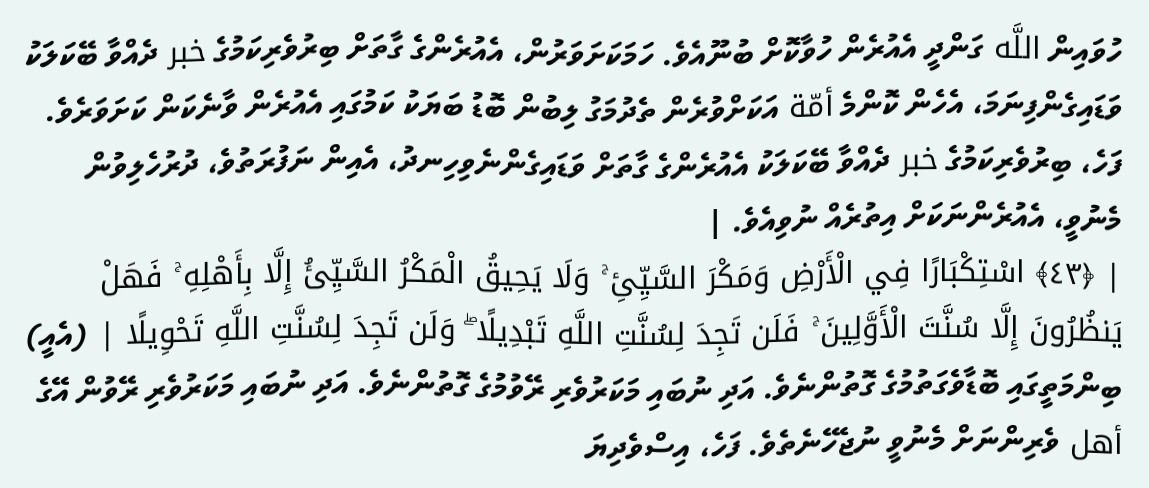ހުވައިން اللَّه ގަންދީ އެއުރެން ހުވާކޮށް ބުނޫއެވެ. ހަމަކަށަވަރުން، އެއުރެންގެ ގާތަށް ބިރުވެރިކަމުގެ خبر ދެއްވާ ބޭކަލަކު ވަޑައިގެންފިނަމަ، އެހެން ކޮންމެ أمّة އަކަށްވުރެން ތެދުމަގު ލިބުން ބޮޑު ބަޔަކު ކަމުގައި އެއުރެން ވާނެކަން ކަށަވަރެވެ. ފަހެ، ބިރުވެރިކަމުގެ خبر ދެއްވާ ބޭކަލަކު އެއުރެންގެ ގާތަށް ވަޑައިގެންނެވިހިނދު، އެއިން ނަފުރަތުވެ، ދުރުހެލިވުން މެނުވީ، އެއުރެންނަކަށް އިތުރެއް ނުވިއެވެ. |
| ﴿٤٣﴾ اسْتِكْبَارًا فِي الْأَرْضِ وَمَكْرَ السَّيِّئِ ۚ وَلَا يَحِيقُ الْمَكْرُ السَّيِّئُ إِلَّا بِأَهْلِهِ ۚ فَهَلْ يَنظُرُونَ إِلَّا سُنَّتَ الْأَوَّلِينَ ۚ فَلَن تَجِدَ لِسُنَّتِ اللَّهِ تَبْدِيلًا ۖ وَلَن تَجِدَ لِسُنَّتِ اللَّهِ تَحْوِيلًا | (އެއީ) ބިންމަތީގައި ބޮޑާވެގަތުމުގެ ގޮތުންނެވެ. އަދި ނުބައި މަކަރުވެރި ރޭވުމުގެ ގޮތުންނެވެ. އަދި ނުބައި މަކަރުވެރި ރޭވުން އޭގެ أهل ވެރިންނަށް މެނުވީ ނުޖެހޭނެތެވެ. ފަހެ، އިސްވެދިޔަ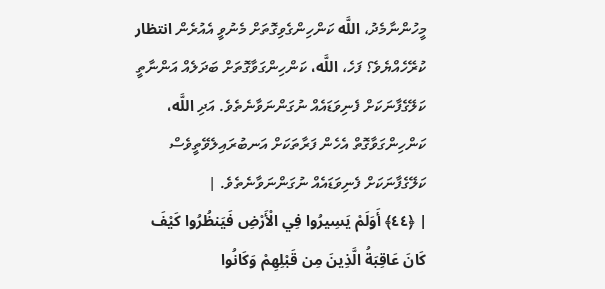މީހުންނާމެދު، اللَّه ކަންހިންގެވިގޮތަށް މެނުވީ އެއުރެން انتظار ކުރޭހެއްޔެވެ؟ ފަހެ، اللَّه، ކަންހިންގަވާގޮތަށް ބަދަލެއް އަންނާތީ ކަލޭގެފާނަކަށް ފެނިވަޑައެއް ނުގަންނަވާނެތެވެ. އަދި اللَّه، ކަންހިންގަވާގޮތް އެހެން ފަރާތަކަށް އަނބުރައިލެވޭތީވެސް ކަލޭގެފާނަކަށް ފެނިވަޑައެއް ނުގަންނަވާނެތެވެ. |
| ﴿٤٤﴾ أَوَلَمْ يَسِيرُوا فِي الْأَرْضِ فَيَنظُرُوا كَيْفَ كَانَ عَاقِبَةُ الَّذِينَ مِن قَبْلِهِمْ وَكَانُوا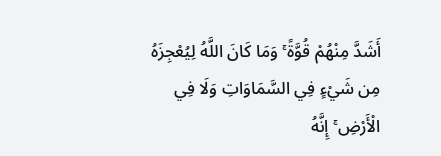أَشَدَّ مِنْهُمْ قُوَّةً ۚ وَمَا كَانَ اللَّهُ لِيُعْجِزَهُ مِن شَيْءٍ فِي السَّمَاوَاتِ وَلَا فِي الْأَرْضِ ۚ إِنَّهُ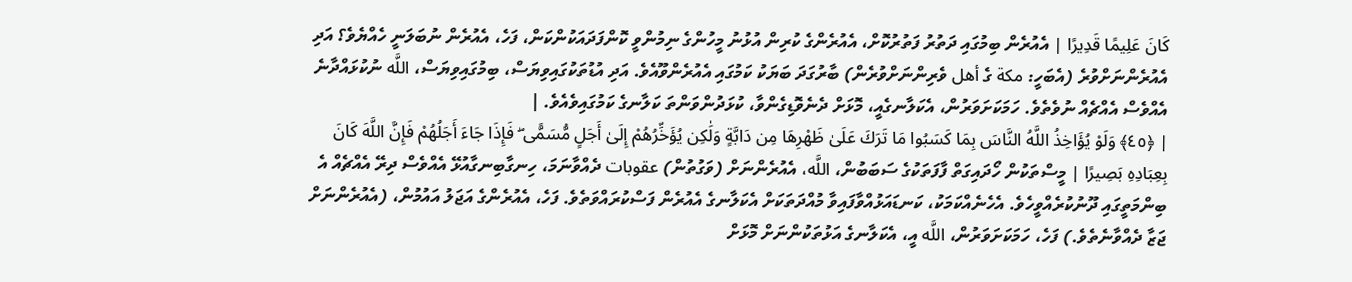كَانَ عَلِيمًا قَدِيرًا | އެއުރެން ބިމުގައި ދަތުރު ފަތުރުކޮށް، އެއުރެންގެ ކުރިން އުޅުނު މީހުންގެ ނިމުންވީ ކޮންފަދައަކުންކަން، ފަހެ، އެއުރެން ނުބަލަނީ ހެއްޔެވެ؟ އަދި އެއުރެންނަށްވުރެ (އެބަހީ: مكة ގެ أهل ވެރިންނަށްވުރެން) ބާރުގަދަ ބަޔަކު ކަމުގައި އެއުރެންވޫއެވެ. އަދި އުޑުތަކުގައިވިޔަސް، ބިމުގައިވިޔަސް، اللَّه ނުކުޅައްދާނެ އެއްވެސް އެއްޗެއް ނުވެތެވެ. ހަމަކަށަވަރުން، އެކަލާނގެއީ، މޮޅަށް ދެނެވޮޑިގެންވާ، ކުޅަދުންވަންތަ ކަލާނގެ ކަމުގައިވެއެވެ. |
| ﴿٤٥﴾ وَلَوْ يُؤَاخِذُ اللَّهُ النَّاسَ بِمَا كَسَبُوا مَا تَرَكَ عَلَىٰ ظَهْرِهَا مِن دَابَّةٍ وَلَٰكِن يُؤَخِّرُهُمْ إِلَىٰ أَجَلٍ مُّسَمًّى ۖ فَإِذَا جَاءَ أَجَلُهُمْ فَإِنَّ اللَّهَ كَانَ بِعِبَادِهِ بَصِيرًا | މީސްތަކުން ހޯދައިގަތް ފާފަތަކުގެ ސަބަބުން، اللَّه، އެއުރެންނަށް (ވަގުތުން) عقوبات ދެއްވާނަމަ، ހިނގާބިނގާއުޅޭ އެއްވެސް ދިރޭ އެއްޗެއް އެ ބިންމަތީގައި ދޫނުކުރެއްވީހެވެ. އެހެނެއްކަމަކު، ކަނޑައަޅުއްވާފައިވާ މުއްދަތަކަށް އެކަލާނގެ އެއުރެން ފަސްކުރައްވަތެވެ. ފަހެ، އެއުރެންގެ އަޖަލު އައުމުން، (އެއުރެންނަށް ޖަޒާ ދެއްވާނެތެވެ.) ފަހެ، ހަމަކަށަވަރުން، اللَّه އީ، އެކަލާނގެ އަޅުތަކުންނަށް މޮޅަށް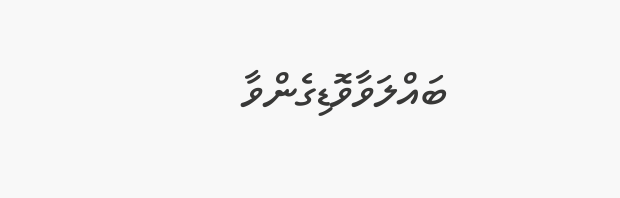ބައްލަވާވޮޑިގެންވާ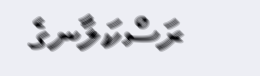ރަސްކަލާނގެ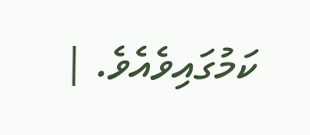ކަމުގައިވެއެވެ. |